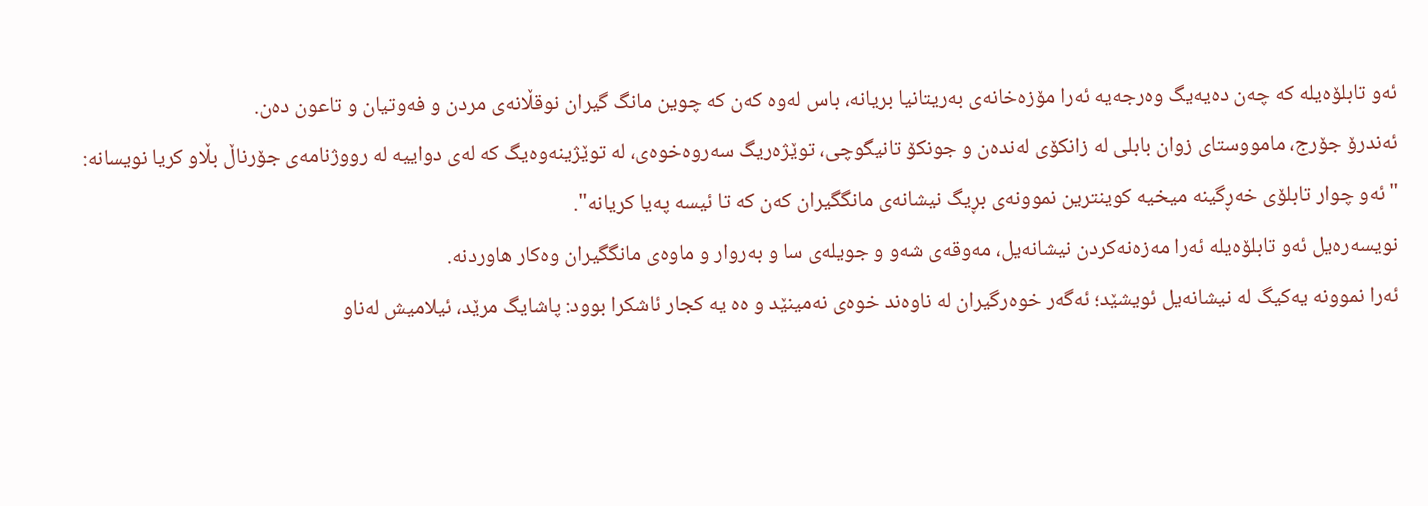ئەو تابلۆەیلە کە چەن دەیەیگ وەرجەیە ئەرا مۆزەخانەی بەریتانیا بریانە، باس لەوە کەن کە چوین مانگ گیران نوقڵانەی مردن و فەوتیان و تاعون دەن.
ئەندرۆ جۆرج، مامووستای زوان بابلی لە زانکۆی لەندەن و جونکۆ تانیگوچی، توێژەریگ سەروەخوەی، لە توێژینەوەیگ کە لەی دواییە لە رووژنامەی جۆرناڵ بڵاو کریا نويسانه: "ئەو چوار تابلۆی خەڕگینە میخیە کوینترین نموونەی بڕیگ نیشانەی مانگگیران کەن کە تا ئیسە پەیا کریانە".
نویسەرەیل ئەو تابلۆەیلە ئەرا مەزەنەکردن نیشانەیل، مەوقەی شەو و جویلەی سا و بەروار و ماوەی مانگگیران وەکار هاوردنە.
ئەرا نموونه یەکیگ له نیشانەیل ئویشێد؛ ئەگەر خوەرگیران له ناوەند خوەی نەمینێد و ەە یه کجار ئاشکرا بوود: پاشایگ مرێد، ئیلامیش لەناو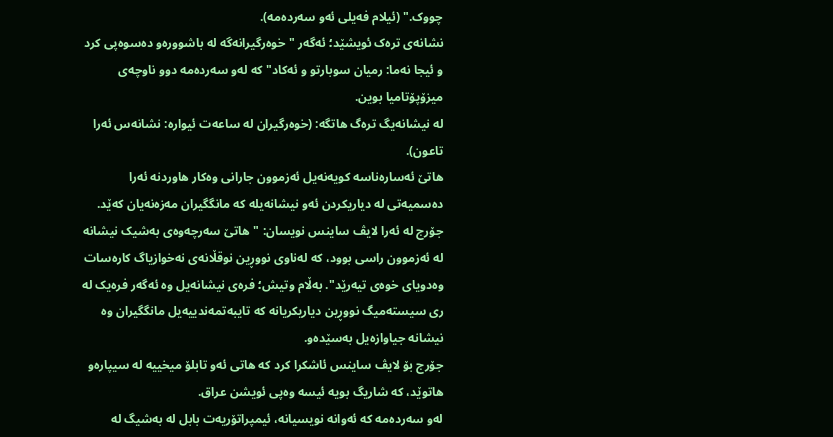چووک." (ئیلام فەیلی ئەو سەردەمە).
نشانەی ترەک ئویشێد؛ ئەگەر "خوەرگیرانەگە لە باشوورەو دەسوەپی کرد و ئیجا نەما: رمیان سوبارتو و ئەکاد" کە لەو سەردەمە دوو ناوچەی میزۆپۆتامیا بوین.
لە نیشانەیگ ترەگ هاتگە: (خوەرگیران لە ساعەت ئیوارە: نشانەس ئەرا تاعون).
هاتێ ئەسارەناسە کویەنەیل ئەزموون جارانی وەکار هاوردنە ئەرا دەسمیەتی لە دیاریکردن ئەو نیشانەیلە کە مانگگیران مەزەنەیان کەێد.
جۆرج لە ئەرا لایڤ ساینس نویسان: "هاتێ سەرچەوەی بەشیک نیشانە لە ئەزموون راسی بوود، کە لەناوی نووڕین نوقڵانەی نەخوازیاگ کارەسات وەدویای خوەی تیەرێد". بەڵام وتیش؛ فرەی نیشانەیل وە ئەگەر فرەیک لە ری سیستەمیگ نووڕین دیاریکریانە کە تایبەتمەندییەیل مانگگیران وە نیشانە جیاوازەیل بەسێدەو.
جۆرج بۆ لایڤ ساینس ئاشکرا کرد کە هاتی ئەو تابلۆ میخییە لە سیپارەو هاتوێد، کە شاریگ بویە ئیسە وەپی ئویشن عراق.
لەو سەردەمە کە ئەوانە نویسیانە، ئیمپراتۆریەت بابل لە بەشیگ لە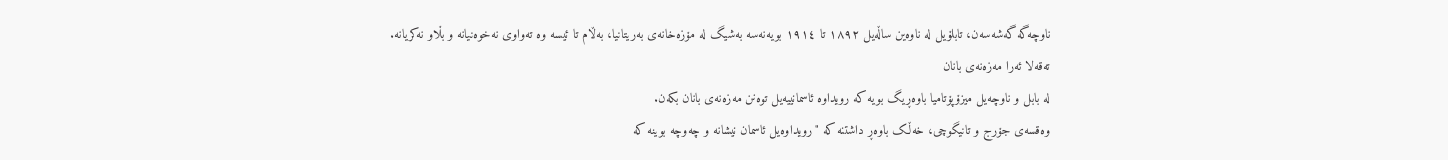ناوچەگە گەشەسەن، تابلۆیل لە ناوەین ساڵەیل ١٨٩٢ تا ١٩١٤ بویەنەسە بەشیگ لە مۆزەخانەی بەریتانیا، بەڵام تا ئیسە وە تەواوی نەخوەنیانە و بڵاو نەکریانە.
تەقەلا ئەرا مەزەنەی بانان
لە بابل و ناوچەیل میزۆپۆتامیا باوەڕیگ بویە کە رویداوە ئاسمانییەیل توەنن مەزەنەی بانان بکەن.
وەقسەی جۆرج و تانیگوچی، خەڵک باوەڕ داشتنە کە "رویداوەیل ئاسمان نیشانە و چەوچە بوینە کە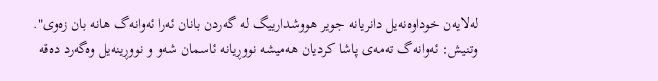لەلایەن خوداوەنەیل دانریانە جویر هووشدارییگ لە گەردن بانان ئەرا ئەوانەگ هانە بان زەوی".
وتنیش: ئەوانەگ تەمەی پاشا کردیان هەمیشە نووڕیانە ئاسمان شەو و نووڕینەیل وەگەرد دەقە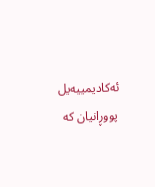ئەکادیمییەیل پووڕانیان کە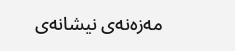مەزەنەی نیشانەی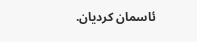ئاسمان کردیان.